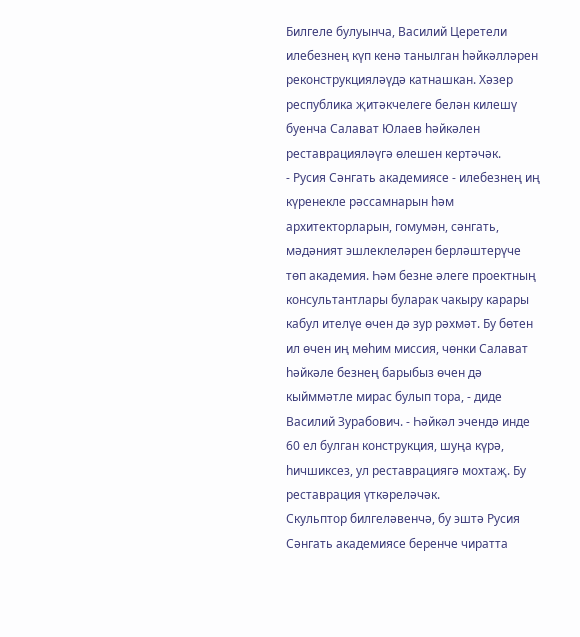Билгеле булуынча, Василий Церетели илебезнең күп кенә танылган һәйкәлләрен реконструкцияләүдә катнашкан. Хәзер республика җитәкчелеге белән килешү буенча Салават Юлаев һәйкәлен реставрацияләүгә өлешен кертәчәк.
- Русия Сәнгать академиясе - илебезнең иң күренекле рәссамнарын һәм архитекторларын, гомумән, сәнгать, мәдәният эшлеклеләрен берләштерүче төп академия. Һәм безне әлеге проектның консультантлары буларак чакыру карары кабул ителүе өчен дә зур рәхмәт. Бу бөтен ил өчен иң мөһим миссия, чөнки Салават һәйкәле безнең барыбыз өчен дә кыйммәтле мирас булып тора, - диде Василий Зурабович. - Һәйкәл эчендә инде 60 ел булган конструкция, шуңа күрә, һичшиксез, ул реставрациягә мохтаҗ. Бу реставрация үткәреләчәк.
Скульптор билгеләвенчә, бу эштә Русия Сәнгать академиясе беренче чиратта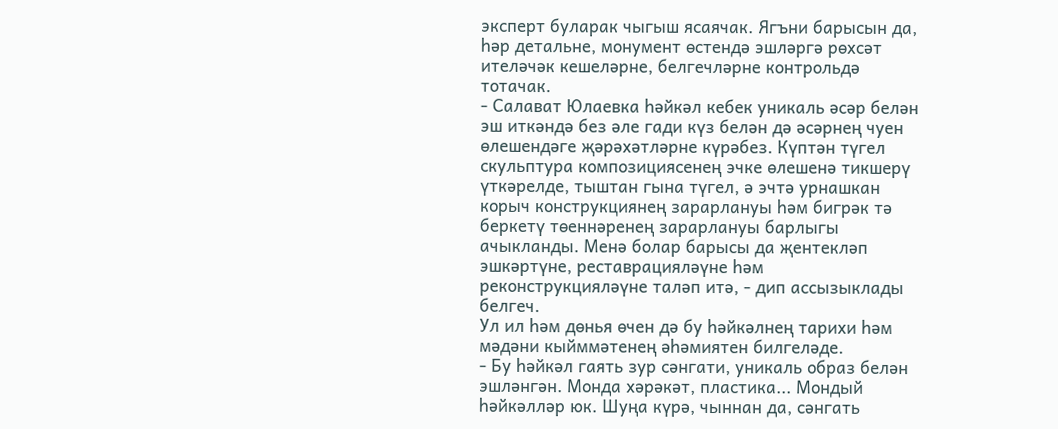эксперт буларак чыгыш ясаячак. Ягъни барысын да, һәр детальне, монумент өстендә эшләргә рөхсәт ителәчәк кешеләрне, белгечләрне контрольдә тотачак.
- Салават Юлаевка һәйкәл кебек уникаль әсәр белән эш иткәндә без әле гади күз белән дә әсәрнең чуен өлешендәге җәрәхәтләрне күрәбез. Күптән түгел скульптура композициясенең эчке өлешенә тикшерү үткәрелде, тыштан гына түгел, ә эчтә урнашкан корыч конструкциянең зарарлануы һәм бигрәк тә беркетү төеннәренең зарарлануы барлыгы ачыкланды. Менә болар барысы да җентекләп эшкәртүне, реставрацияләүне һәм реконструкцияләүне таләп итә, - дип ассызыклады белгеч.
Ул ил һәм дөнья өчен дә бу һәйкәлнең тарихи һәм мәдәни кыйммәтенең әһәмиятен билгеләде.
- Бу һәйкәл гаять зур сәнгати, уникаль образ белән эшләнгән. Монда хәрәкәт, пластика... Мондый һәйкәлләр юк. Шуңа күрә, чыннан да, сәнгать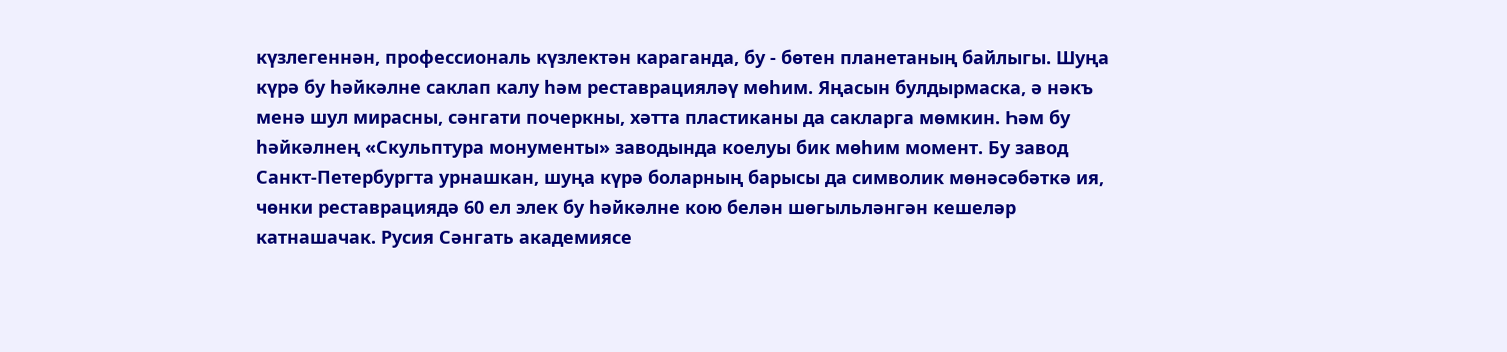күзлегеннән, профессиональ күзлектән караганда, бу - бөтен планетаның байлыгы. Шуңа күрә бу һәйкәлне саклап калу һәм реставрацияләү мөһим. Яңасын булдырмаска, ә нәкъ менә шул мирасны, сәнгати почеркны, хәтта пластиканы да сакларга мөмкин. Һәм бу һәйкәлнең «Скульптура монументы» заводында коелуы бик мөһим момент. Бу завод Санкт-Петербургта урнашкан, шуңа күрә боларның барысы да символик мөнәсәбәткә ия, чөнки реставрациядә 60 ел элек бу һәйкәлне кою белән шөгыльләнгән кешеләр катнашачак. Русия Сәнгать академиясе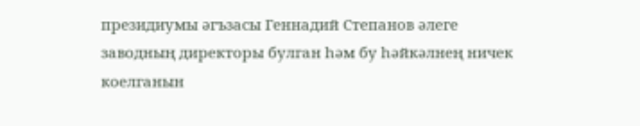президиумы әгъзасы Геннадий Степанов әлеге заводның директоры булган һәм бу һәйкәлнең ничек коелганын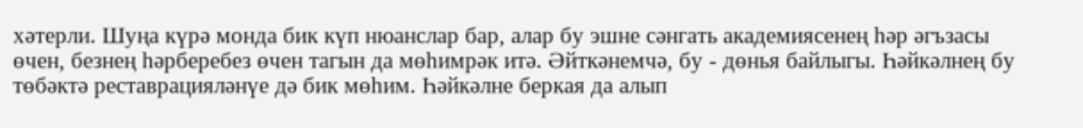хәтерли. Шуңа күрә монда бик күп нюанслар бар, алар бу эшне сәнгать академиясенең һәр әгъзасы өчен, безнең һәрберебез өчен тагын да мөһимрәк итә. Әйткәнемчә, бу - дөнья байлыгы. Һәйкәлнең бу төбәктә реставрацияләнүе дә бик мөһим. Һәйкәлне беркая да алып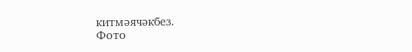китмәячәкбез.
Фото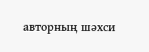авторның шәхси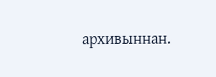архивыннан.